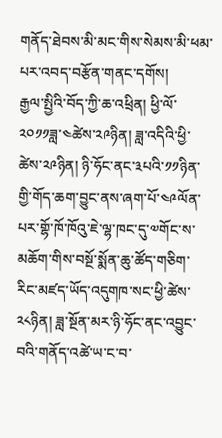གནོད་ཐེབས་མི་མང་གིས་སེམས་མི་ཕམ་པར་འབད་བརྩོན་གནང་དགོས།
རྒྱལ་སྤྱིའི་བོད་ཀྱི་ཆ་འཕྲིན། ཕྱི་ལོ་༢༠༡༡ཟླ་༤ཚེས་༢༩ཉིན། ཟླ་འདིའི་ཕྱི་ཚེས་༢༩ཉིན། ཉི་ཧོང་ནང་༣པའི་༡༡ཉིན་གྱི་གོད་ཆག་བྱུང་ནས་ཞག་པོ་༤༩ལོན་པར་གྷོ་ཁོ་ཁོའུ་ཇེ་ལྷ་ཁང་དུ་༧གོང་ས་མཆོག་གིས་བསྔོ་སྨོན་ཆུ་ཚོད་གཅིག་རིང་མཛད་ཡོད་འདུགཁ་སང་ཕྱི་ཚེས་༢༨ཉིན། ཟླ་སྔོན་མར་ཉི་ཧོང་ནང་འབྱུང་བའི་གནོད་འཚེ་ཡ་ང་བ་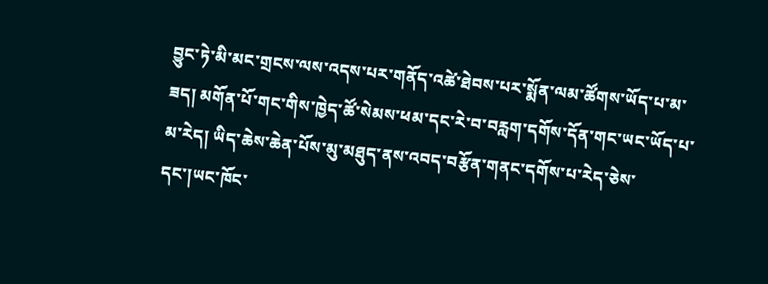བྱུང་ཏེ་མི་མང་གྲངས་ལས་འདས་པར་གནོད་འཚེ་ཐེབས་པར་སྨོན་ལམ་ཚོགས་ཡོད་པ་མ་ཟད། མགོན་པོ་གང་གིས་ཁྱེད་ཚོ་སེམས་ཕམ་དང་རེ་བ་བརླག་དགོས་དོན་གང་ཡང་ཡོད་པ་མ་རེད། ཡིད་ཆེས་ཆེན་པོས་མུ་མཐུད་ནས་འབད་བརྩོན་གནང་དགོས་པ་རེད་ཅེས་དང་།ཡང་ཁོང་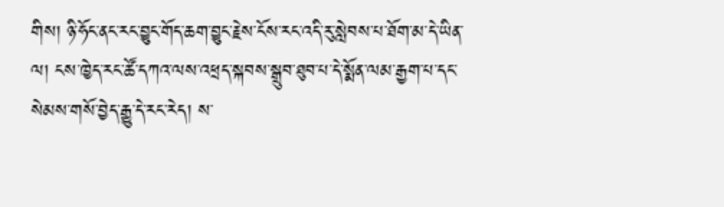གིས། ཉི་ཧོང་ནང་རང་བྱུང་གོད་ཆག་བྱུང་རྗེས་ངོས་རང་འདི་རུ་སླེབས་པ་ཐོག་མ་དེ་ཡིན་ལ། ངས་ཁྱེད་རང་ཚོ་དཀའ་ལས་འཕྲད་སྐབས་སྒྲུབ་ཐུབ་པ་དེ་སྨོན་ལམ་རྒྱག་པ་དང་སེམས་གསོ་བྱེད་རྒྱུ་དེ་རང་རེད། ས་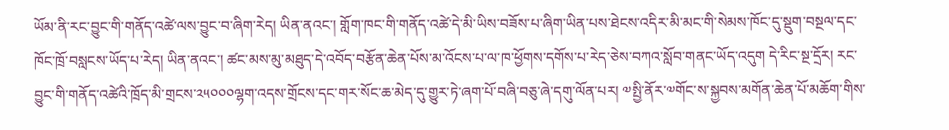ཡོམ་ནི་རང་བྱུང་གི་གནོད་འཚེ་ལས་བྱུང་བ་ཞིག་རེད། ཡིན་ནའང་། གློག་ཁང་གི་གནོད་འཚེ་དེ་མི་ཡིས་བཟོས་པ་ཞིག་ཡིན་པས་ཐེངས་འདིར་མི་མང་གི་སེམས་ཁོང་དུ་སྡུག་བསྔལ་དང་ཁོང་ཁྲོ་བསླངས་ཡོད་པ་རེད། ཡིན་ནའང་། ཚང་མས་མུ་མཐུད་དེ་འབོད་བརྩོན་ཆེན་པོས་མ་འོངས་པ་ལ་ཁ་ཕྱོགས་དགོས་པ་རེད་ཅེས་བཀའ་སློབ་གནང་ཡོད་འདུག དེ་རིང་སྔ་དྲོར། རང་བྱུང་གི་གནོད་འཚེའི་ཁྲོད་མི་གྲངས་༢༥༠༠༠ལྷག་འདས་གྲོངས་དང་གར་སོང་ཆ་མེད་དུ་གྱུར་ཏེ་ཞག་པོ་བཞི་བཅུ་ཞེ་དགུ་ལོན་པར། ༧སྤྱི་ནོར་༧གོང་ས་སྐྱབས་མགོན་ཆེན་པོ་མཆོག་གིས་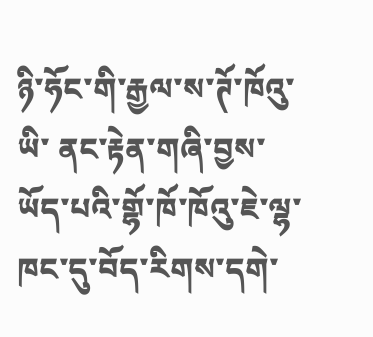ཉི་ཧོང་གི་རྒྱལ་ས་ཊོ་ཁོའུ་ཡི་ ནང་རྟེན་གཞི་བྱས་ཡོད་པའི་གྷོ་ཁོ་ཁོའུ་ཇེ་ལྷ་ཁང་དུ་བོད་རིགས་དགེ་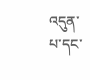འདུན་པ་དང་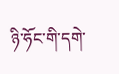ཉི་ཧོང་གི་དགེ་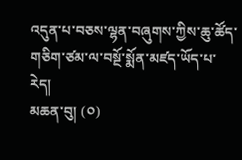འདུན་པ་བཅས་ལྷན་བཞུགས་ཀྱིས་ཆུ་ཚོད་གཅིག་ཙམ་ལ་བསྔོ་སྨོན་མཛད་ཡོད་པ་རེད།
མཆན་བུ། (༠)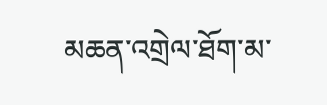མཆན་འགྲེལ་ཐོག་མ་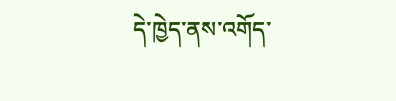དེ་ཁྱེད་ནས་འགོད་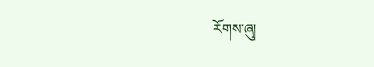རོགས་ཞུ།